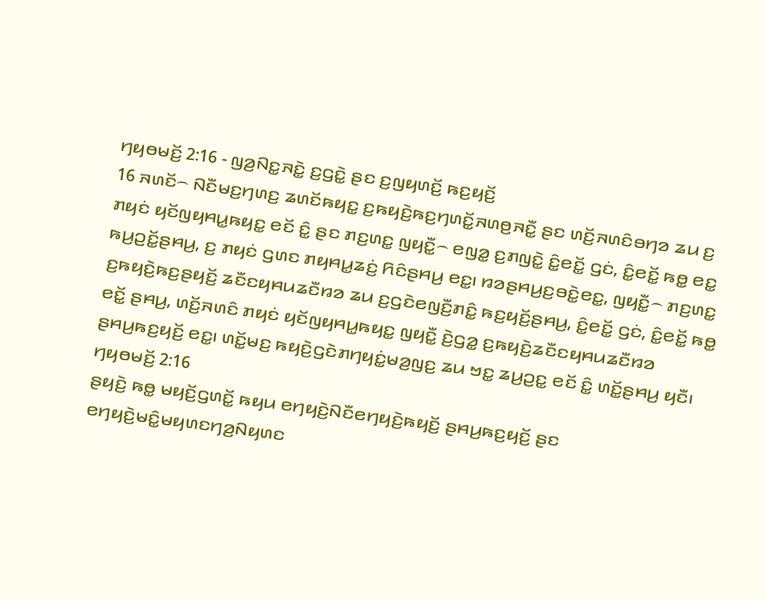ꤚꤟꤥꤗꤢꤩ꤬ 2:16 - ꤜꤤ꤬ꤡꤢ꤭ꤏꤢꤧ꤭ ꤢ꤬ꤞꤢꤧ꤭ ꤔꤢ ꤢ꤬ꤜꤟꤛꤢꤩ꤬ ꤒꤢ꤬ꤟꤢꤩ꤬
16 ꤏꤛꤢꤩ꤮ ꤡꤢꤪꤗꤢ꤬ꤚꤛꤢ꤬ ꤘꤛꤢꤩꤒꤟꤢ꤭ ꤢ꤬ꤒꤟꤢꤧ꤬ꤒꤢ꤬ꤚꤛꤢꤩ꤭ꤏꤛꤥ꤬ꤏꤢꤪ꤭ ꤔꤢ ꤛꤢꤩ꤬ꤏꤛꤢꤨꤋꤚꤤ ꤘꤣ ꤢ꤬ ꤊꤟꤢꤦ ꤟꤢꤩꤜꤟꤌꤣ꤭ꤒꤟꤢ꤭ ꤕꤢꤩ ꤢꤨ꤭ ꤔꤢ ꤊꤢ꤬ꤛꤢ꤭ ꤜꤟꤢꤪ꤭꤮ ꤕꤜꤤ꤭ ꤢ꤬ꤊꤜꤢꤧ꤭ ꤢꤨ꤭ꤕꤢꤩ꤭ ꤞꤢꤦ, ꤢꤨ꤭ꤕꤢꤩ꤭ ꤒꤥ꤭ ꤕꤢ꤭ ꤒꤣ꤬ꤑꤢꤩ꤭ꤔꤌꤣ꤬, ꤢ꤬ ꤊꤟꤢꤦ ꤞꤛꤢ ꤊꤟꤌꤣ꤭ꤘꤢꤦ꤬ ꤖꤢꤨꤔꤌꤣ꤬ ꤕꤢ꤭꤯ ꤙꤤꤔꤌꤣ꤬ꤢ꤬ꤋꤢꤧ꤭ꤕꤢ꤭, ꤜꤟꤢꤪ꤭꤮ ꤊꤢ꤬ꤛꤢ꤭ ꤢ꤬ꤒꤟꤢꤧ꤬ꤒꤢ꤬ꤔꤟꤢꤩ꤬ ꤘꤢꤪꤢꤟꤌꤣꤘꤢꤪꤙꤤ ꤘꤣ ꤢ꤬ꤞꤢꤧꤕꤜꤢꤪ꤬ꤊꤢꤨ꤭ ꤒꤢ꤬ꤟꤢꤩ꤬ꤔꤌꤣ꤬, ꤢꤨ꤭ꤕꤢꤩ꤭ ꤞꤢꤦ, ꤢꤨ꤭ꤕꤢꤩ꤭ ꤒꤥ꤭ ꤕꤢꤩ꤭ ꤔꤌꤣ꤬, ꤛꤢꤩ꤬ꤏꤛꤢꤨ ꤊꤟꤢꤦ ꤟꤢꤩꤜꤟꤌꤣ꤭ꤒꤟꤢ꤭ ꤜꤟꤢꤪ꤭ ꤢꤧ꤬ꤞꤤ꤭ ꤢ꤬ꤒꤟꤢꤧ꤬ꤘꤢꤪꤢꤟꤌꤣꤘꤢꤪꤙꤤ ꤔꤌꤣ꤬ꤒꤢ꤬ꤟꤢꤩ꤬ ꤕꤢ꤭꤯ ꤛꤢꤩ꤭ꤗꤢ꤬ ꤒꤟꤢꤧ꤬ꤞꤢꤧꤊꤚꤟꤢꤦ꤭ꤗꤤ꤬ꤜꤢ꤬ ꤘꤣ ꤠꤢ꤭ ꤘꤣ꤬ꤑꤢ꤭ ꤕꤢꤩ ꤢꤨ꤭ ꤛꤢꤩ꤭ꤔꤌꤣ꤬ ꤟꤢꤪ꤯
ꤚꤟꤥꤗꤢꤩ꤬ 2:16
ꤔꤟꤢꤧ꤬ ꤒꤥ꤭ ꤗꤟꤢꤩ꤬ꤞꤛꤢꤩ꤭ ꤒꤟꤣ ꤕꤚꤟꤢꤧ꤬ꤡꤢꤪꤕꤚꤟꤢꤧ꤬ꤒꤟꤢꤩ꤬ ꤔꤌꤣ꤬ꤒꤢ꤬ꤟꤢꤩ꤬ ꤔꤢ ꤕꤚꤟꤢꤧ꤬ꤗꤢꤨ꤭ꤗꤟꤛꤢꤚꤤ꤬ꤡꤟꤛꤢ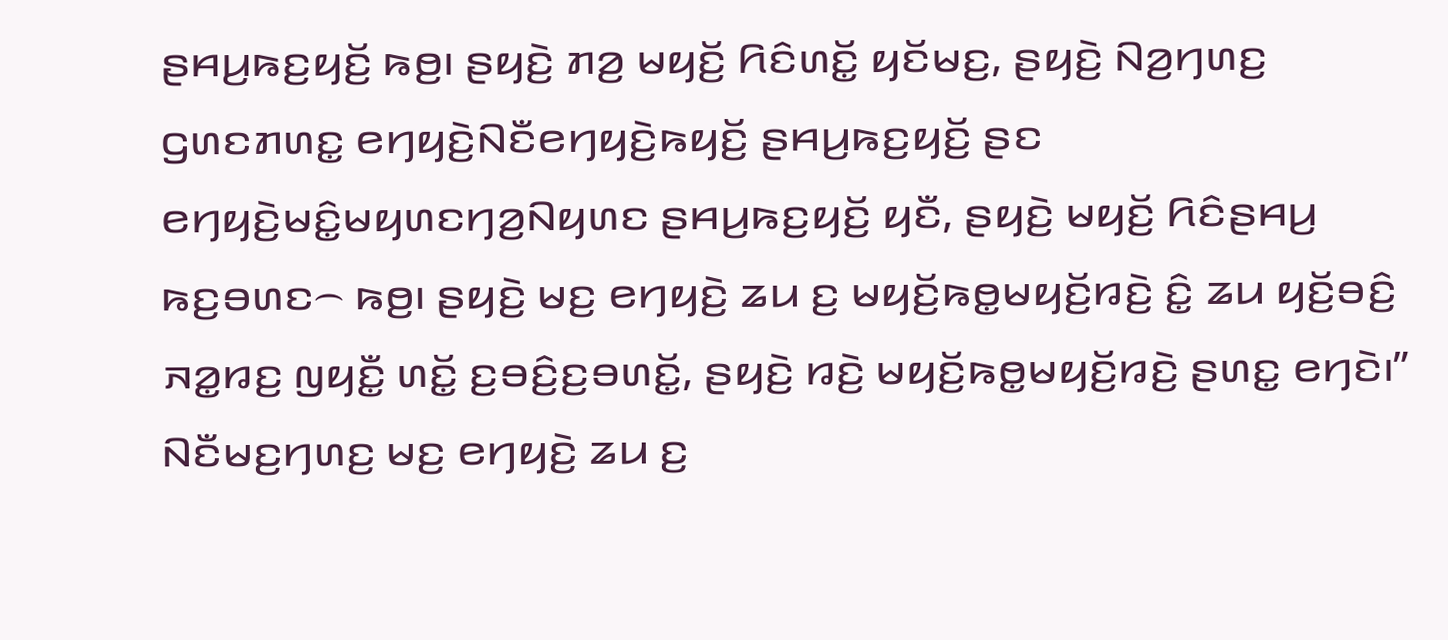ꤔꤌꤣ꤬ꤒꤢ꤬ꤟꤢꤩ꤬ ꤒꤥ꤬꤯ ꤔꤟꤢꤧ꤬ ꤊꤤ꤬ ꤗꤟꤢꤩ꤬ ꤖꤢꤨꤛꤢꤩ꤭ ꤟꤢꤩꤗꤢ꤬, ꤔꤟꤢꤧ꤬ ꤡꤤ꤬ꤚꤛꤢ꤬ ꤞꤛꤢꤊꤛꤢ꤭ ꤕꤚꤟꤢꤧ꤬ꤡꤢꤪꤕꤚꤟꤢꤧ꤬ꤒꤟꤢꤩ꤬ ꤔꤌꤣ꤬ꤒꤢ꤬ꤟꤢꤩ꤬ ꤔꤢ ꤕꤚꤟꤢꤧ꤬ꤗꤢꤨ꤭ꤗꤟꤛꤢꤚꤤ꤬ꤡꤟꤛꤢ ꤔꤌꤣ꤬ꤒꤢ꤬ꤟꤢꤩ꤬ ꤟꤢꤪ, ꤔꤟꤢꤧ꤬ ꤗꤟꤢꤩ꤬ ꤖꤢꤨꤔꤌꤣ꤬ ꤒꤢ꤬ꤋꤛꤢ꤮ ꤒꤥ꤬꤯ ꤔꤟꤢꤧ꤬ ꤗꤢ꤬ ꤕꤚꤟꤢꤧ꤬ ꤘꤣ ꤢ꤬ ꤗꤟꤢꤩ꤬ꤒꤥ꤭ꤗꤟꤢꤩ꤬ꤙꤢꤧ꤬ ꤢꤨ꤭ ꤘꤣ ꤟꤢꤩ꤬ꤋꤢꤨ꤬ ꤏꤤ꤭ꤙꤢ꤬ ꤜꤟꤢꤪ꤭ ꤛꤢꤩ꤭ ꤢ꤬ꤋꤢꤨ꤬ꤢ꤬ꤋꤛꤢꤩ꤭, ꤔꤟꤢꤧ꤬ ꤙꤢꤧ꤬ ꤗꤟꤢꤩ꤬ꤒꤥ꤭ꤗꤟꤢꤩ꤬ꤙꤢꤧ꤬ ꤔꤛꤢ꤭ ꤕꤚꤢꤧ꤯”
ꤡꤢꤪꤗꤢ꤬ꤚꤛꤢ꤬ ꤗꤢ꤬ ꤕꤚꤟꤢꤧ꤬ ꤘꤣ ꤢ꤬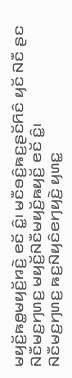ꤗꤟꤢꤩ꤬ꤒꤥ꤭ꤗꤟꤢꤩ꤬ꤙꤢꤧ꤬ ꤕꤢꤩ ꤢꤨ꤭꤯ ꤗꤢꤪꤋꤢꤨ꤬ꤒꤢ꤬ꤔꤢꤩꤖꤢꤨ ꤟꤢꤩ ꤡꤢꤪ ꤔꤢ ꤡꤢꤪꤗꤢ꤬ꤚꤛꤢ꤬ ꤗꤟꤢꤩ꤬ꤡꤢꤪꤗꤟꤢꤩ꤬ꤒꤟꤢꤩ꤬ ꤕꤢꤩ ꤢꤨ꤭꤯
ꤡꤢꤪꤗꤢ꤬ꤚꤛꤢ꤬ ꤒꤢ꤬ꤡꤟꤢꤨꤕꤚꤟꤢꤧ꤬ ꤟꤛꤢ꤭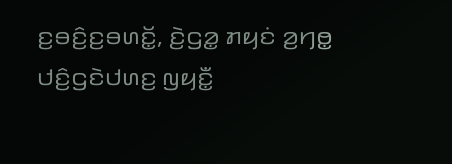ꤢ꤬ꤋꤢꤨ꤬ꤢ꤬ꤋꤛꤢꤩ꤭, ꤢꤧ꤬ꤞꤤ꤭ ꤊꤟꤢꤦ ꤤ꤬ꤚꤥ꤭ ꤓꤢꤨ꤬ꤞꤢꤧꤓꤛꤢ꤬ ꤜꤟꤢꤪ꤭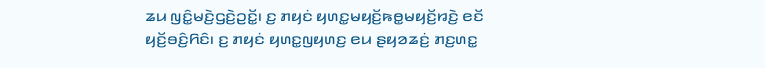ꤘꤣ ꤜꤢꤨ꤭ꤗꤢꤧ꤬ꤞꤢꤧ꤬ꤑꤢꤩ꤭꤯ ꤢ꤬ ꤊꤟꤢꤦ ꤟꤛꤢ꤭ꤗꤟꤢꤩ꤬ꤒꤥ꤭ꤗꤟꤢꤩ꤬ꤙꤢꤧ꤬ ꤕꤢꤩ ꤟꤢꤩ꤬ꤋꤢꤨ꤬ꤖꤢꤨ꤯ ꤢ꤬ ꤊꤟꤢꤦ ꤟꤛꤢ꤭ꤜꤟꤛꤢ꤬ ꤕꤣ ꤔꤟꤤꤘꤢꤦ꤬ ꤊꤢ꤬ꤛꤢ꤭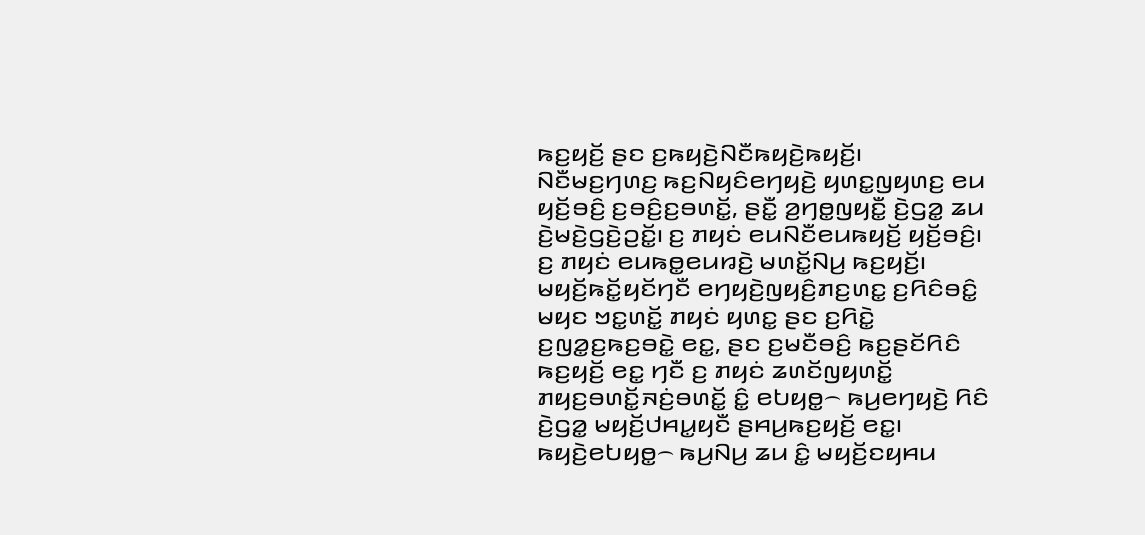ꤒꤢ꤬ꤟꤢꤩ꤬ ꤔꤢ ꤢ꤬ꤒꤟꤢꤧ꤬ꤡꤢꤪꤒꤟꤢꤧ꤬ꤒꤟꤢꤩ꤬꤯
ꤡꤢꤪꤗꤢ꤬ꤚꤛꤢ꤬ ꤒꤢ꤬ꤡꤟꤢꤨꤕꤚꤟꤢꤧ꤬ ꤟꤛꤢ꤭ꤜꤟꤛꤢ꤬ ꤕꤣ ꤟꤢꤩ꤬ꤋꤢꤨ꤬ ꤢ꤬ꤋꤢꤨ꤬ꤢ꤬ꤋꤛꤢꤩ꤭, ꤔꤢꤪ꤭ ꤤ꤬ꤚꤥ꤭ꤜꤟꤢꤪ꤭ ꤢꤧ꤬ꤞꤤ꤭ ꤘꤣ ꤢꤧ꤬ꤗꤢꤧ꤬ꤞꤢꤧ꤬ꤑꤢꤩ꤭꤯ ꤢ꤬ ꤊꤟꤢꤦ ꤕꤣꤡꤢꤪꤕꤣꤒꤟꤢꤩ꤬ ꤟꤢꤩ꤬ꤋꤢꤨ꤬꤯ ꤢ꤬ ꤊꤟꤢꤦ ꤕꤣꤒꤥ꤭ꤕꤣꤙꤢꤧ꤬ ꤗꤛꤢꤩ꤭ꤡꤣ꤬ ꤒꤢ꤬ꤟꤢꤩ꤬꤯
ꤗꤟꤢꤩ꤬ꤒꤢꤩ꤭ꤟꤢꤩꤚꤢꤪ ꤕꤚꤟꤢꤧ꤬ꤜꤟꤢꤨ꤬ꤊꤢ꤬ꤛꤢ꤭ ꤢ꤬ꤖꤢꤨꤋꤢꤨ꤭ ꤗꤟꤢ ꤠꤢ꤭ꤛꤢꤩ꤭ ꤊꤟꤢꤦ ꤟꤛꤢ꤭ ꤔꤢ ꤢ꤬ꤖꤢꤧ꤭ ꤢ꤬ꤜꤤ꤭ꤢ꤬ꤒꤢ꤬ꤋꤢꤧ꤭ ꤕꤢ꤭, ꤔꤢ ꤢ꤬ꤗꤢꤪꤋꤢꤨ꤬ ꤒꤢ꤬ꤔꤢꤩꤖꤢꤨ ꤒꤢ꤬ꤟꤢꤩ꤬ ꤕꤢ꤭ ꤚꤢꤪ ꤢ꤬ ꤊꤟꤢꤦ ꤘꤛꤢꤩꤜꤟꤛꤢꤩ꤭ ꤊꤟꤢ꤬ꤋꤛꤢꤩ꤭ꤏꤢꤦ꤬ꤋꤛꤢꤩ꤭ ꤢꤨ꤭ ꤕꤝꤟꤥ꤭꤮ ꤒꤣ꤬ꤕꤚꤟꤢꤧ꤬ ꤖꤢꤨ ꤢꤧ꤬ꤞꤤ꤭ ꤗꤟꤢꤩ꤬ꤓꤌꤣ꤭ꤟꤢꤪ ꤔꤌꤣ꤬ꤒꤢ꤬ꤟꤢꤩ꤬ ꤕꤢ꤭꤯
ꤒꤟꤢꤧ꤬ꤕꤝꤟꤥ꤭꤮ ꤒꤣ꤬ꤡꤣ꤬ ꤘꤣ ꤢꤨ꤭ ꤗꤟꤢꤩ꤬ꤢꤟꤌꤣ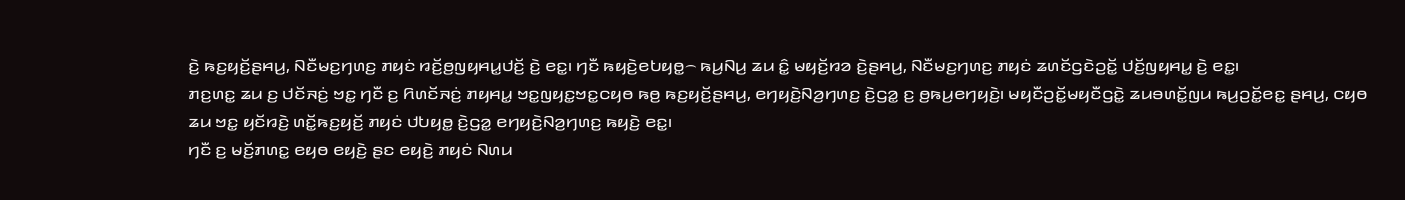ꤢꤧ꤬ ꤒꤢ꤬ꤟꤢꤩ꤬ꤔꤌꤣ꤬, ꤡꤢꤪꤗꤢ꤬ꤚꤛꤢ꤬ ꤊꤟꤢꤦ ꤙꤢꤩ꤬ꤥ꤬ꤜꤟꤌꤣ꤭ꤓꤢꤩ꤬ ꤢꤧ꤬ ꤕꤢ꤭꤯ ꤚꤢꤪ ꤒꤟꤢꤧ꤬ꤕꤝꤟꤥ꤭꤮ ꤒꤣ꤬ꤡꤣ꤬ ꤘꤣ ꤢꤨ꤭ ꤗꤟꤢꤩ꤬ꤙꤤ ꤢꤧ꤬ꤔꤌꤣ꤬, ꤡꤢꤪꤗꤢ꤬ꤚꤛꤢ꤬ ꤊꤟꤢꤦ ꤘꤛꤢꤩꤞꤢꤧꤑꤢꤩ꤭ ꤓꤢꤩ꤬ꤜꤟꤌꤣ꤭ ꤢꤧ꤬ ꤕꤢ꤭꤯
ꤊꤢ꤬ꤛꤢ꤭ ꤘꤣ ꤢ꤬ ꤓꤢꤩꤏꤢꤦ꤬ ꤠꤢ꤭ ꤚꤢꤪ ꤢ꤬ ꤖꤛꤢꤩꤏꤢꤦ꤬ ꤊꤟꤌꤣ꤭ ꤠꤢ꤭ꤜꤟꤢ꤭ꤠꤢ꤭ꤍꤟꤥ ꤒꤥ꤬ ꤒꤢ꤬ꤟꤢꤩ꤬ꤔꤌꤣ꤬, ꤕꤚꤟꤢꤧ꤬ꤡꤤ꤬ꤚꤛꤢ꤬ ꤢꤧ꤬ꤞꤤ꤭ ꤢ꤬ ꤥ꤬ꤒꤣ꤬ꤕꤚꤟꤢꤧ꤬꤯ ꤗꤟꤢꤪꤑꤢꤩ꤭ꤗꤟꤢꤪꤞꤢꤧ꤭ ꤘꤣꤋꤛꤢꤩ꤭ꤜꤣ ꤒꤣ꤬ꤑꤢꤩ꤭ꤕꤢ꤭ ꤔꤌꤣ꤬, ꤍꤟꤥ ꤘꤣ ꤠꤢ꤭ ꤟꤢꤩꤙꤢꤧ꤬ ꤛꤢꤩ꤭ꤒꤢ꤬ꤟꤢꤩ꤬ ꤊꤟꤢꤦ ꤓꤝꤟꤥ꤭ ꤢꤧ꤬ꤞꤤ꤭ ꤕꤚꤟꤢꤧ꤬ꤡꤤ꤬ꤚꤛꤢ꤬ ꤒꤟꤢꤧ꤬ ꤕꤢ꤭꤯
ꤚꤢꤪ ꤢ꤬ ꤗꤢꤩ꤬ꤊꤛꤢ꤭ ꤕꤟꤥ ꤕꤟꤢꤧ꤬ ꤔꤢ ꤕꤟꤢꤧ꤬ ꤊꤟꤢꤦ ꤡꤛꤣ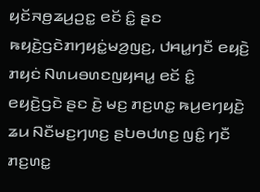ꤟꤢꤩꤏꤥ꤬ꤘꤣ꤬ꤑꤢ꤭ ꤕꤢꤩ ꤢꤨ꤭ ꤔꤢ ꤒꤟꤢꤧ꤬ꤞꤢꤧꤊꤚꤟꤢꤦ꤭ꤗꤤ꤬ꤜꤢ꤬, ꤓꤌꤣ꤭ꤚꤢꤪ ꤕꤟꤢꤧ꤬ ꤊꤟꤢꤦ ꤡꤛꤣꤋꤛꤢꤜꤟꤌꤣ꤭ ꤕꤢꤩ ꤢꤨ꤭ ꤕꤟꤢꤧ꤬ꤞꤢꤧ ꤔꤢ ꤢꤧ꤬ ꤗꤢ꤬ ꤊꤢ꤬ꤛꤢ꤭ ꤒꤣ꤬ꤕꤚꤟꤢꤧ꤬ ꤘꤣ ꤡꤢꤪꤗꤢ꤬ꤚꤛꤢ꤬ ꤔꤝꤥꤓꤛꤢ꤬ ꤜꤢꤨ꤭ ꤚꤢꤪ ꤊꤢ꤬ꤛꤢ꤭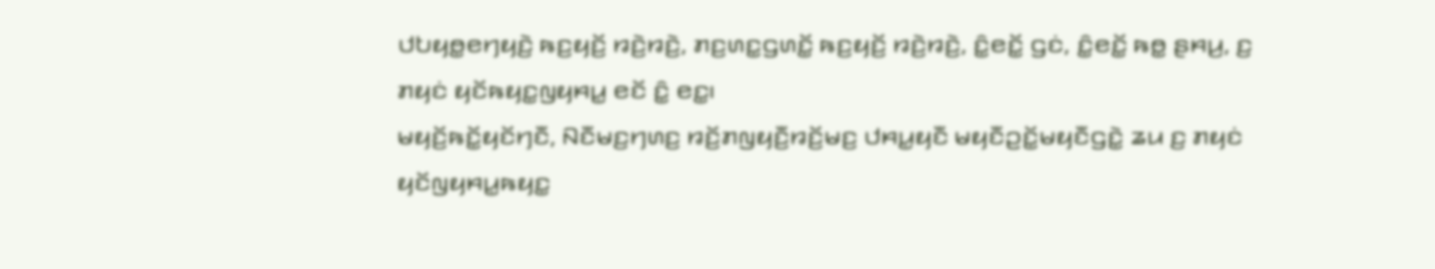ꤓꤝꤟꤥ꤭ꤕꤚꤟꤢꤧ꤬ ꤒꤢ꤬ꤟꤢꤩ꤬ ꤙꤢꤧ꤬ꤙꤢꤧ꤬, ꤊꤢ꤬ꤛꤢ꤭ꤞꤛꤢꤩ꤭ ꤒꤢ꤬ꤟꤢꤩ꤬ ꤙꤢꤧ꤬ꤙꤢꤧ꤬, ꤢꤨ꤭ꤕꤢꤩ꤭ ꤞꤢꤦ, ꤢꤨ꤭ꤕꤢꤩ꤭ ꤒꤥ꤭ ꤔꤌꤣ꤬, ꤢ꤬ ꤊꤟꤢꤦ ꤟꤢꤩꤒꤟꤢ꤭ꤜꤟꤌꤣ꤭ ꤕꤢꤩ ꤢꤨ꤭ ꤕꤢ꤭꤯
ꤗꤟꤢꤩ꤬ꤒꤢꤩ꤭ꤟꤢꤩꤚꤢꤪ, ꤡꤢꤪꤗꤢ꤬ꤚꤛꤢ꤬ ꤙꤢꤩ꤬ꤊꤜꤟꤢꤪ꤬ꤙꤢꤩ꤬ꤗꤢ꤬ ꤓꤌꤣ꤭ꤟꤢꤪ ꤗꤟꤢꤪꤑꤢꤩ꤭ꤗꤟꤢꤪꤞꤢꤧ꤭ ꤘꤣ ꤢ꤬ ꤊꤟꤢꤦ ꤟꤢꤩꤜꤟꤌꤣ꤭ꤒꤟꤢ꤭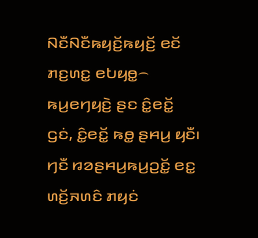ꤡꤢꤪꤡꤢꤪꤒꤟꤢꤩ꤬ꤒꤟꤢꤩ꤬ ꤕꤢꤩ ꤊꤢ꤬ꤛꤢ꤭ ꤕꤝꤟꤥ꤭꤮ ꤒꤣ꤬ꤕꤚꤟꤢꤧ꤬ ꤔꤢ ꤢꤨ꤭ꤕꤢꤩ꤭ ꤞꤢꤦ, ꤢꤨ꤭ꤕꤢꤩ꤭ ꤒꤥ꤭ ꤔꤌꤣ꤬ ꤟꤢꤪ꤯ ꤚꤢꤪ ꤙꤤꤔꤌꤣ꤬ꤒꤣ꤬ꤑꤢꤩ꤭ ꤕꤢ꤭ ꤛꤢꤩ꤬ꤏꤛꤢꤨ ꤊꤟꤢꤦ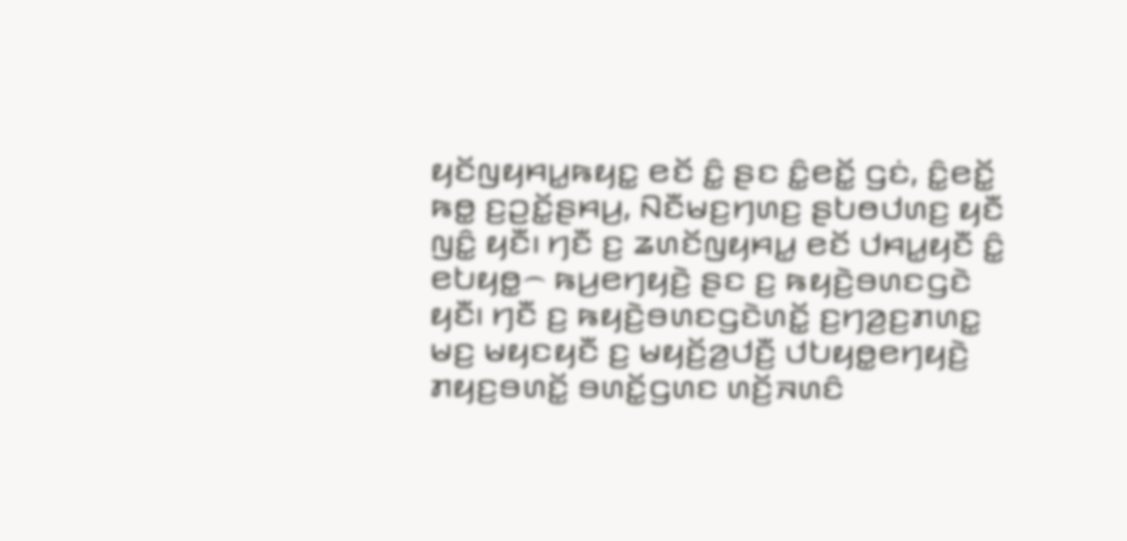ꤟꤢꤩꤜꤟꤌꤣ꤭ꤒꤟꤢ꤭ ꤕꤢꤩ ꤢꤨ꤭ ꤔꤢ ꤢꤨ꤭ꤕꤢꤩ꤭ ꤞꤢꤦ, ꤢꤨ꤭ꤕꤢꤩ꤭ ꤒꤥ꤭ ꤢ꤬ꤑꤢꤩ꤭ꤔꤌꤣ꤬, ꤡꤢꤪꤗꤢ꤬ꤚꤛꤢ꤬ ꤔꤝꤥꤓꤛꤢ꤬ ꤟꤢꤪ ꤜꤢꤨ꤭ ꤟꤢꤪ꤯ ꤚꤢꤪ ꤢ꤬ ꤘꤛꤢꤩꤜꤟꤌꤣ꤭ ꤕꤢꤩ ꤓꤌꤣ꤭ꤟꤢꤪ ꤢꤨ꤭ ꤕꤝꤟꤥ꤭꤮ ꤒꤣ꤬ꤕꤚꤟꤢꤧ꤬ ꤔꤢ ꤢ꤬ ꤒꤟꤢꤧ꤬ꤋꤛꤢꤞꤢꤧ ꤟꤢꤪ꤯ ꤚꤢꤪ ꤢ꤬ ꤒꤟꤢꤧ꤬ꤋꤛꤢꤞꤢꤧꤛꤢꤩ꤭ ꤢ꤬ꤚꤤ꤬ꤢ꤬ꤊꤛꤢ꤭ ꤗꤢ꤬ ꤗꤟꤢꤟꤢꤪ ꤢ꤬ ꤗꤟꤢꤩ꤬ꤤ꤬ꤓꤢꤪ꤬ ꤓꤝꤟꤥ꤭ꤕꤚꤟꤢꤧ꤬ ꤊꤟꤢ꤬ꤋꤛꤢꤩ꤭ ꤋꤛꤢꤩ꤭ꤞꤛꤢ ꤛꤢꤩ꤬ꤏꤛꤢꤨ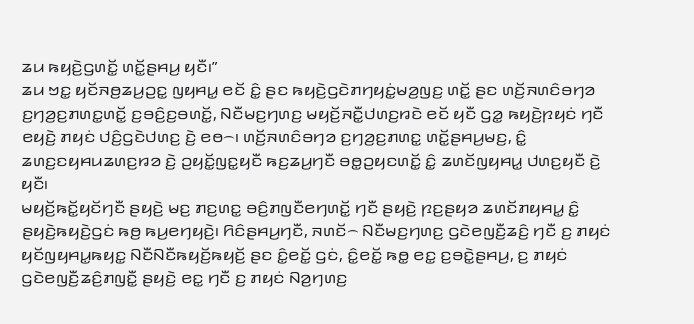ꤘꤣ ꤒꤟꤢꤧ꤬ꤞꤛꤢꤩ꤭ ꤛꤢꤩ꤭ꤔꤌꤣ꤬ ꤟꤢꤪ꤯”
ꤘꤣ ꤠꤢ꤭ ꤟꤢꤩꤏꤥ꤬ꤘꤣ꤬ꤑꤢ꤭ ꤜꤟꤌꤣ꤭ ꤕꤢꤩ ꤢꤨ꤭ ꤔꤢ ꤒꤟꤢꤧ꤬ꤞꤢꤧꤊꤚꤟꤢꤦ꤭ꤗꤤ꤬ꤜꤢ꤬ ꤛꤢꤩ꤭ ꤔꤢ ꤛꤢꤩ꤬ꤏꤛꤢꤨꤋꤚꤤ ꤢ꤬ꤚꤤ꤬ꤢ꤬ꤊꤛꤢ꤭ꤛꤢꤩ꤭ ꤢ꤬ꤋꤢꤨ꤬ꤢ꤬ꤋꤛꤢꤩ꤭, ꤡꤢꤪꤗꤢ꤬ꤚꤛꤢ꤬ ꤗꤟꤢꤩ꤬ꤏꤢꤪ꤭ꤓꤛꤢ꤬ꤙꤢꤧ ꤕꤢꤩ ꤟꤢꤪ ꤞꤤ꤭ ꤒꤟꤢꤧ꤬ꤐꤟꤢꤦ ꤚꤢꤪ ꤕꤟꤢꤧ꤬ ꤊꤟꤢꤦ ꤓꤢꤨ꤬ꤞꤢꤧꤓꤛꤢ꤬ ꤢꤧ꤬ ꤕꤥ꤮꤯ ꤛꤢꤩ꤬ꤏꤛꤢꤨꤋꤚꤤ ꤢ꤬ꤚꤤ꤬ꤢ꤬ꤊꤛꤢ꤭ ꤛꤢꤩ꤭ꤔꤌꤣ꤬ꤗꤢ꤬, ꤢꤨ꤭ ꤘꤛꤢ꤬ꤢꤟꤌꤣꤘꤛꤢ꤬ꤙꤤ ꤢꤧ꤬ ꤑꤟꤢꤩ꤭ꤜꤢ꤭ꤟꤢꤪ ꤒꤢ꤬ꤘꤣ꤬ꤚꤢꤪ ꤋꤥ꤭ꤑꤟꤢꤛꤢꤩ꤭ ꤢꤨ꤭ ꤘꤛꤢꤩꤜꤟꤌꤣ꤭ ꤓꤛꤢ꤬ꤟꤢꤪ ꤢꤧ꤬ ꤟꤢꤪ꤯
ꤗꤟꤢꤩ꤬ꤒꤢꤩ꤭ꤟꤢꤩꤚꤢꤪ ꤔꤟꤢꤧ꤬ ꤗꤢ꤬ ꤊꤢ꤬ꤛꤢ꤭ ꤋꤢꤨ꤬ꤊꤜꤢꤪꤕꤚꤛꤢꤩ꤭ ꤚꤢꤪ ꤔꤟꤢꤧ꤬ ꤐꤢ꤬ꤔꤟꤤ ꤘꤛꤢꤩꤊꤟꤌꤣ꤭ ꤢꤨ꤭ ꤔꤟꤢꤧ꤬ꤒꤟꤢꤧ꤬ꤞꤢꤦ ꤒꤥ꤬ ꤒꤣ꤬ꤕꤚꤟꤢꤧ꤬꤯ ꤖꤢꤨꤔꤌꤣ꤬ꤚꤢꤪ, ꤏꤛꤢꤩ꤮ ꤡꤢꤪꤗꤢ꤬ꤚꤛꤢ꤬ ꤞꤢꤧꤕꤜꤢꤪ꤬ꤘꤢꤨ꤬ ꤚꤢꤪ ꤢ꤬ ꤊꤟꤢꤦ ꤟꤢꤩꤜꤟꤌꤣ꤭ꤒꤟꤢ꤭ ꤡꤢꤪꤡꤢꤪꤒꤟꤢꤩ꤬ꤒꤟꤢꤩ꤬ ꤔꤢ ꤢꤨ꤭ꤕꤢꤩ꤭ ꤞꤢꤦ, ꤢꤨ꤭ꤕꤢꤩ꤭ ꤒꤥ꤭ ꤕꤢ꤭ ꤢ꤬ꤋꤢꤧ꤭ꤔꤌꤣ꤬, ꤢ꤬ ꤊꤟꤢꤦ ꤞꤢꤧꤕꤜꤢꤪ꤬ꤘꤢꤨ꤬ꤊꤜꤢꤪ꤭ ꤔꤟꤢꤧ꤬ ꤕꤢ꤭ ꤚꤢꤪ ꤢ꤬ ꤊꤟꤢꤦ ꤡꤤ꤬ꤚꤛꤢ꤬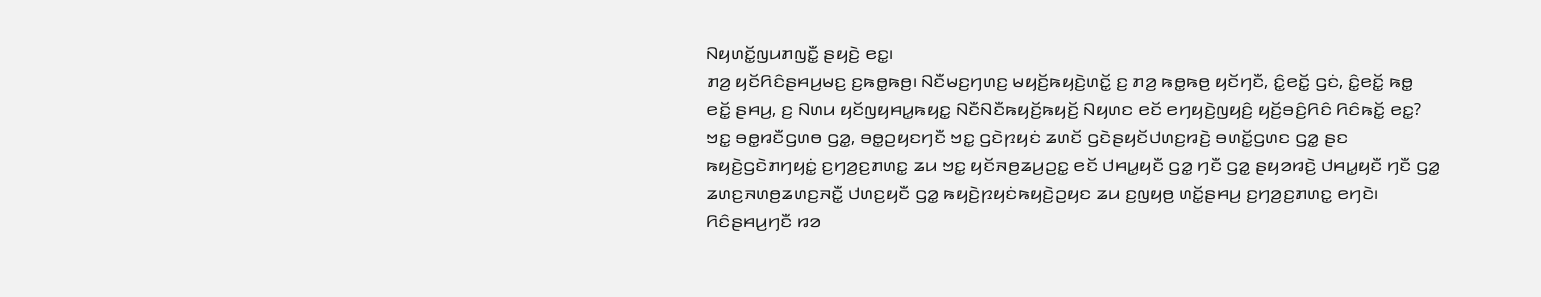ꤡꤟꤛꤢꤩ꤭ꤜꤣꤊꤜꤢꤪ꤭ ꤔꤟꤢꤧ꤬ ꤕꤢ꤭꤯
ꤊꤤ꤬ ꤟꤢꤩꤖꤢꤨꤔꤌꤣ꤬ꤗꤢ꤬ ꤢ꤬ꤒꤥ꤭ꤒꤥ꤬꤯ ꤡꤢꤪꤗꤢ꤬ꤚꤛꤢ꤬ ꤗꤟꤢꤩ꤬ꤒꤟꤢꤧ꤬ꤛꤢꤩ꤭ ꤢ꤬ ꤊꤤ꤬ ꤒꤥ꤭ꤒꤥ꤬ ꤟꤢꤩꤚꤢꤪ, ꤢꤨ꤭ꤕꤢꤩ꤭ ꤞꤢꤦ, ꤢꤨ꤭ꤕꤢꤩ꤭ ꤒꤥ꤭ ꤕꤢꤩ꤭ ꤔꤌꤣ꤬, ꤢ꤬ ꤡꤛꤣ ꤟꤢꤩꤜꤟꤌꤣ꤭ꤒꤟꤢ꤭ ꤡꤢꤪꤡꤢꤪꤒꤟꤢꤩ꤬ꤒꤟꤢꤩ꤬ ꤡꤟꤛꤢ ꤕꤢꤩ ꤕꤚꤟꤢꤧ꤬ꤜꤟꤢꤨ꤬ ꤟꤢꤩ꤬ꤋꤢꤨ꤬ꤖꤢꤨ ꤖꤢꤨꤒꤢꤩ꤭ ꤕꤢ꤭?
ꤠꤢ꤭ ꤋꤥ꤭ꤙꤢꤪꤞꤛꤥ ꤞꤤ꤭, ꤋꤥ꤭ꤑꤟꤢꤚꤢꤪ ꤠꤢ꤭ ꤞꤢꤧꤐꤟꤢꤦ ꤘꤛꤢꤩ ꤞꤢꤧꤔꤟꤢꤩꤓꤛꤢ꤬ꤙꤢꤧ꤬ ꤋꤛꤢꤩ꤭ꤞꤛꤢ ꤞꤤ꤭ ꤔꤢ ꤒꤟꤢꤧ꤬ꤞꤢꤧꤊꤚꤟꤢꤦ꤭ ꤢ꤬ꤚꤤ꤬ꤢ꤬ꤊꤛꤢ꤭ ꤘꤣ ꤠꤢ꤭ ꤟꤢꤩꤏꤥ꤬ꤘꤣ꤬ꤑꤢ꤭ ꤕꤢꤩ ꤓꤌꤣ꤭ꤟꤢꤪ ꤞꤤ꤭ ꤚꤢꤪ ꤞꤤ꤭ ꤔꤟꤤꤙꤢꤧ꤬ ꤓꤌꤣ꤭ꤟꤢꤪ ꤚꤢꤪ ꤞꤤ꤭ ꤘꤛꤢ꤬ꤏꤛꤥ꤬ꤘꤛꤢ꤬ꤏꤢꤪ꤭ ꤓꤛꤢ꤬ꤟꤢꤪ ꤞꤤ꤭ ꤒꤟꤢꤧ꤬ꤐꤟꤢꤦꤒꤟꤢꤧ꤬ꤑꤟꤢ ꤘꤣ ꤢ꤬ꤜꤟꤥ꤬ ꤛꤢꤩ꤭ꤔꤌꤣ꤬ ꤢ꤬ꤚꤤ꤬ꤢ꤬ꤊꤛꤢ꤭ ꤕꤚꤢꤧ꤯
ꤖꤢꤨꤔꤌꤣ꤬ꤚꤢꤪ ꤙꤤ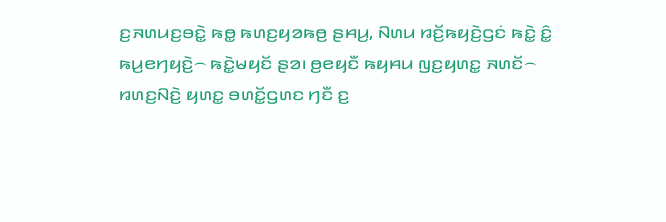ꤢ꤬ꤏꤛꤣꤢ꤬ꤋꤢꤧ꤭ ꤒꤥ꤭ ꤒꤛꤢ꤬ꤟꤤꤒꤥ꤬ ꤔꤌꤣ꤬, ꤡꤛꤣ ꤙꤢꤩ꤬ꤒꤟꤢꤧ꤬ꤞꤢꤦ ꤒꤢꤧ꤭ ꤢꤨ꤭ ꤒꤣ꤬ꤕꤚꤟꤢꤧ꤬꤮ ꤒꤢꤧ꤭ꤗꤟꤢꤩ ꤔꤤ꤯ ꤥ꤬ꤕꤟꤢꤪ ꤒꤟꤌꤣ ꤜꤢ꤬ꤟꤛꤢ꤭ ꤏꤛꤢꤩ꤮ ꤙꤛꤢ꤬ꤡꤢꤧ꤬ ꤟꤛꤢ꤭ ꤋꤛꤢꤩ꤭ꤞꤛꤢ ꤚꤢꤪ ꤢ꤬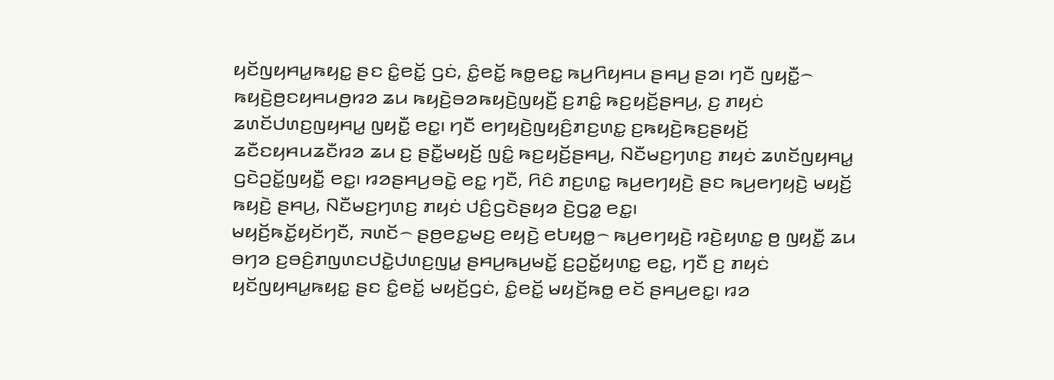ꤟꤢꤩꤜꤟꤌꤣ꤭ꤒꤟꤢ꤭ ꤔꤢ ꤢꤨ꤭ꤕꤢꤩ꤭ ꤞꤢꤦ, ꤢꤨ꤭ꤕꤢꤩ꤭ ꤒꤥ꤭ꤕꤢ꤭ ꤒꤣ꤬ꤖꤟꤌꤣ ꤔꤌꤣ꤬ ꤔꤤ꤯ ꤚꤢꤪ ꤜꤟꤢꤪ꤭꤮ ꤒꤟꤢꤧ꤬ꤥ꤬ꤢꤟꤌꤣꤥ꤬ꤙꤤ ꤘꤣ ꤒꤟꤢꤧ꤬ꤋꤤꤒꤟꤢꤧ꤬ꤜꤟꤢꤪ꤬ ꤢ꤬ꤊꤢꤨ꤭ ꤒꤢ꤬ꤟꤢꤩ꤬ꤔꤌꤣ꤬, ꤢ꤬ ꤊꤟꤢꤦ ꤘꤛꤢꤩꤓꤛꤢ꤬ꤜꤟꤌꤣ꤭ ꤜꤟꤢꤪ꤭ ꤕꤢ꤭꤯ ꤚꤢꤪ ꤕꤚꤟꤢꤧ꤬ꤜꤟꤢꤨ꤬ꤊꤢ꤬ꤛꤢ꤭ ꤢ꤬ꤒꤟꤢꤧ꤬ꤒꤢ꤬ꤔꤟꤢꤩ꤬ ꤘꤢꤪꤢꤟꤌꤣꤘꤢꤪꤙꤤ ꤘꤣ ꤢ꤬ ꤔꤢꤪ꤭ꤗꤟꤢꤩ꤬ ꤜꤢꤨ꤭ ꤒꤢ꤬ꤟꤢꤩ꤬ꤔꤌꤣ꤬, ꤡꤢꤪꤗꤢ꤬ꤚꤛꤢ꤬ ꤊꤟꤢꤦ ꤘꤛꤢꤩꤜꤟꤌꤣ꤭ ꤞꤢꤧꤑꤢꤩ꤭ꤜꤟꤢꤪ꤭ ꤕꤢ꤭꤯ ꤙꤤꤔꤌꤣ꤬ꤋꤢꤧ꤭ ꤕꤢ꤭ ꤚꤢꤪ, ꤖꤢꤨ ꤊꤢ꤬ꤛꤢ꤭ ꤒꤣ꤬ꤕꤚꤟꤢꤧ꤬ ꤔꤢ ꤒꤣ꤬ꤕꤚꤟꤢꤧ꤬ ꤗꤟꤢꤩ꤬ ꤒꤟꤢꤧ꤬ ꤔꤌꤣ꤬, ꤡꤢꤪꤗꤢ꤬ꤚꤛꤢ꤬ ꤊꤟꤢꤦ ꤓꤢꤨ꤬ꤞꤢꤧꤔꤟꤤ ꤢꤧ꤬ꤞꤤ꤭ ꤕꤢ꤭꤯
ꤗꤟꤢꤩ꤬ꤒꤢꤩ꤭ꤟꤢꤩꤚꤢꤪ, ꤏꤛꤢꤩ꤮ ꤔꤥ꤬ꤕꤢ꤭ꤗꤢ꤬ ꤕꤟꤢꤧ꤬ ꤕꤝꤟꤥ꤭꤮ ꤒꤣ꤬ꤕꤚꤟꤢꤧ꤬ ꤙꤢꤧ꤬ꤟꤛꤢ꤭ ꤥ꤬ ꤜꤟꤢꤪ꤭ ꤘꤣ ꤋꤚꤤ ꤢ꤬ꤋꤢꤨ꤬ꤊꤜꤛꤢꤓꤢꤧ꤭ꤓꤛꤢ꤬ꤜꤣ꤭ ꤔꤌꤣ꤬ꤒꤣ꤬ꤗꤢꤩ꤭ ꤢ꤬ꤑꤢꤩ꤭ꤟꤛꤢ꤭ ꤕꤢ꤭, ꤚꤢꤪ ꤢ꤬ ꤊꤟꤢꤦ ꤟꤢꤩꤜꤟꤌꤣ꤭ꤒꤟꤢ꤭ ꤔꤢ ꤢꤨ꤭ꤕꤢꤩ꤭ ꤗꤟꤢꤩ꤬ꤞꤢꤦ, ꤢꤨ꤭ꤕꤢꤩ꤭ ꤗꤟꤢꤩ꤬ꤒꤥ꤭ ꤕꤢꤩ ꤔꤌꤣ꤬ꤕꤢ꤭꤯ ꤙꤤ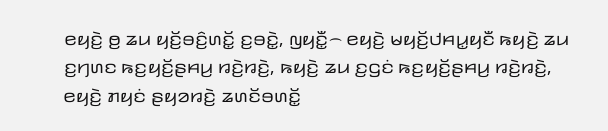ꤕꤟꤢꤧ꤬ ꤥ꤬ ꤘꤣ ꤟꤢꤩ꤬ꤋꤢꤨ꤬ꤛꤢꤩ꤭ ꤢ꤬ꤋꤢꤧ꤭, ꤜꤟꤢꤪ꤭꤮ ꤕꤟꤢꤧ꤬ ꤗꤟꤢꤩ꤬ꤓꤌꤣ꤭ꤟꤢꤪ ꤒꤟꤢꤧ꤬ ꤘꤣ ꤢ꤬ꤚꤛꤢ ꤒꤢ꤬ꤟꤢꤩ꤬ꤔꤌꤣ꤬ ꤙꤢꤧ꤬ꤙꤢꤧ꤬, ꤒꤟꤢꤧ꤬ ꤘꤣ ꤢ꤬ꤞꤢꤦ ꤒꤢ꤬ꤟꤢꤩ꤬ꤔꤌꤣ꤬ ꤙꤢꤧ꤬ꤙꤢꤧ꤬, ꤕꤟꤢꤧ꤬ ꤊꤟꤢꤦ ꤔꤟꤤꤙꤢꤧ꤬ ꤘꤛꤢꤩꤋꤛꤢꤩ꤭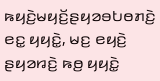ꤒꤟꤢꤧ꤬ꤗꤟꤢꤩ꤬ꤔꤟꤤꤋꤝꤥꤊꤢꤧ꤬ ꤕꤢ꤭ ꤟꤟꤢꤧ꤭, ꤗꤢ꤬ ꤕꤟꤢꤧ꤬ ꤔꤟꤤꤙꤢꤧ꤬ ꤒꤥ꤬ ꤟꤟꤢꤧ꤭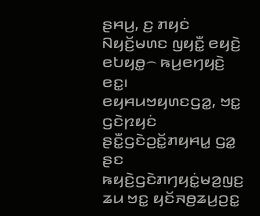ꤔꤌꤣ꤬, ꤢ꤬ ꤊꤟꤢꤦ ꤡꤟꤢꤩ꤬ꤗꤛꤢ ꤜꤟꤢꤪ꤭ ꤕꤟꤢꤧ꤬ ꤕꤝꤟꤥ꤭꤮ ꤒꤣ꤬ꤕꤚꤟꤢꤧ꤬ ꤕꤢ꤭꤯
ꤕꤟꤌꤣꤠꤟꤛꤢꤞꤤ꤭, ꤠꤢ꤭ ꤞꤢꤧꤐꤟꤢꤦ ꤔꤢꤪ꤭ꤞꤢꤧꤑꤢꤩ꤭ꤊꤟꤌꤣ꤭ ꤞꤤ꤭ ꤔꤢ ꤒꤟꤢꤧ꤬ꤞꤢꤧꤊꤚꤟꤢꤦ꤭ꤗꤤ꤬ꤜꤢ꤬ ꤘꤣ ꤠꤢ꤭ ꤟꤢꤩꤏꤥ꤬ꤘꤣ꤬ꤑꤢ꤭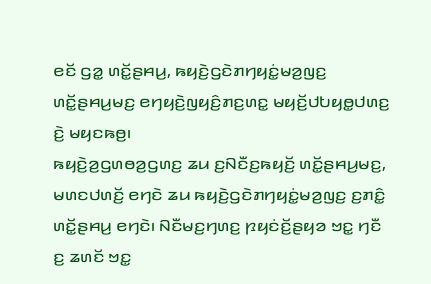ꤕꤢꤩ ꤞꤤ꤭ ꤛꤢꤩ꤭ꤔꤌꤣ꤬, ꤒꤟꤢꤧ꤬ꤞꤢꤧꤊꤚꤟꤢꤦ꤭ꤗꤤ꤬ꤜꤢ꤬ ꤛꤢꤩ꤭ꤔꤌꤣ꤬ꤗꤢ꤬ ꤕꤚꤟꤢꤧ꤬ꤜꤟꤢꤨ꤬ꤊꤢ꤬ꤛꤢ꤭ ꤗꤟꤢꤩ꤬ꤓꤝꤟꤥ꤭ꤓꤛꤢ꤬ ꤢꤧ꤬ ꤗꤟꤢꤒꤥ꤬꤯
ꤒꤟꤢꤧ꤬ꤤ꤬ꤞꤛꤥꤤ꤬ꤞꤛꤢ꤬ ꤘꤣ ꤢ꤬ꤡꤢꤪꤢ꤬ꤒꤟꤢꤩ꤬ ꤛꤢꤩ꤭ꤔꤌꤣ꤬ꤗꤢ꤬, ꤗꤛꤢꤓꤛꤢꤩ꤬ ꤕꤚꤢꤧ ꤘꤣ ꤒꤟꤢꤧ꤬ꤞꤢꤧꤊꤚꤟꤢꤦ꤭ꤗꤤ꤬ꤜꤢ꤬ ꤢ꤬ꤊꤢꤨ꤭ ꤛꤢꤩ꤭ꤔꤌꤣ꤬ ꤕꤚꤢꤧ꤯ ꤡꤢꤪꤗꤢ꤬ꤚꤛꤢ꤬ ꤐꤟꤢꤦꤢꤩ꤬ꤔꤟꤤ ꤠꤢ꤭ ꤚꤢꤪ ꤢ꤬ ꤘꤛꤢꤩ ꤠꤢ꤭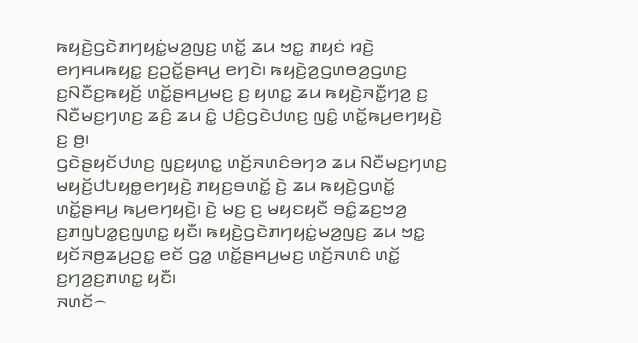ꤒꤟꤢꤧ꤬ꤞꤢꤧꤊꤚꤟꤢꤦ꤭ꤗꤤ꤬ꤜꤢ꤬ ꤛꤢꤩ꤭ ꤘꤣ ꤠꤢ꤭ ꤊꤟꤢꤦ ꤙꤢꤧ꤬ ꤕꤚꤌꤣꤒꤟꤢ꤭ ꤢ꤬ꤑꤢꤩ꤭ꤔꤌꤣ꤬ ꤕꤚꤢꤧ꤯ ꤒꤟꤢꤧ꤬ꤤ꤬ꤞꤛꤥꤤ꤬ꤞꤛꤢ꤬ ꤢ꤬ꤡꤢꤪꤢ꤬ꤒꤟꤢꤩ꤬ ꤛꤢꤩ꤭ꤔꤌꤣ꤬ꤗꤢ꤬ ꤢ꤬ ꤟꤛꤢ꤭ ꤘꤣ ꤒꤟꤢꤧ꤬ꤏꤢꤪ꤭ꤚꤤ꤬ ꤢ꤬ ꤡꤢꤪꤗꤢ꤬ꤚꤛꤢ꤬ ꤘꤢꤨ꤬ ꤘꤣ ꤢꤨ꤭ ꤓꤢꤨ꤬ꤞꤢꤧꤓꤛꤢ꤬ ꤜꤢꤨ꤭ ꤛꤢꤩ꤭ꤒꤣ꤬ꤕꤚꤟꤢꤧ꤬ ꤢ꤬ ꤥ꤬꤯
ꤞꤢꤧꤔꤟꤢꤩꤓꤛꤢ꤬ ꤜꤢ꤬ꤟꤛꤢ꤭ ꤛꤢꤩ꤬ꤏꤛꤢꤨꤋꤚꤤ ꤘꤣ ꤡꤢꤪꤗꤢ꤬ꤚꤛꤢ꤬ ꤗꤟꤢꤩ꤬ꤓꤝꤟꤥ꤭ꤕꤚꤟꤢꤧ꤬ ꤊꤟꤢ꤬ꤋꤛꤢꤩ꤭ ꤢꤧ꤬ ꤘꤣ ꤒꤟꤢꤧ꤬ꤞꤛꤢꤩ꤭ ꤛꤢꤩ꤭ꤔꤌꤣ꤬ ꤒꤣ꤬ꤕꤚꤟꤢꤧ꤬꤯ ꤢꤧ꤬ ꤗꤢ꤬ ꤢ꤬ ꤗꤟꤢꤟꤢꤪ ꤋꤢꤨ꤭ꤘꤢ꤬ꤠꤤ꤬ ꤢ꤬ꤊꤜꤝꤤ꤭ꤢ꤬ꤜꤛꤢ꤭ ꤟꤢꤪ꤯ ꤒꤟꤢꤧ꤬ꤞꤢꤧꤊꤚꤟꤢꤦ꤭ꤗꤤ꤬ꤜꤢ꤬ ꤘꤣ ꤠꤢ꤭ ꤟꤢꤩꤏꤥ꤬ꤘꤣ꤬ꤑꤢ꤭ ꤕꤢꤩ ꤞꤤ꤭ ꤛꤢꤩ꤭ꤔꤌꤣ꤬ꤗꤢ꤬ ꤛꤢꤩ꤬ꤏꤛꤢꤨ ꤛꤢꤩ꤭ ꤢ꤬ꤚꤤ꤬ꤢ꤬ꤊꤛꤢ꤭ ꤟꤢꤪ꤯
ꤏꤛꤢꤩ꤮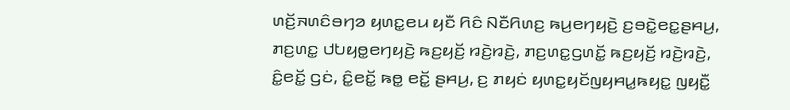ꤛꤢꤩ꤬ꤏꤛꤢꤨꤋꤚꤤ ꤟꤛꤢ꤭ꤕꤣ ꤟꤢꤪ ꤖꤢꤨ ꤡꤢꤪꤖꤛꤢ꤬ ꤒꤣ꤬ꤕꤚꤟꤢꤧ꤬ ꤢ꤬ꤋꤢꤧ꤭ꤕꤢ꤭ꤔꤌꤣ꤬, ꤊꤢ꤬ꤛꤢ꤭ ꤓꤝꤟꤥ꤭ꤕꤚꤟꤢꤧ꤬ ꤒꤢ꤬ꤟꤢꤩ꤬ ꤙꤢꤧ꤬ꤙꤢꤧ꤬, ꤊꤢ꤬ꤛꤢ꤭ꤞꤛꤢꤩ꤭ ꤒꤢ꤬ꤟꤢꤩ꤬ ꤙꤢꤧ꤬ꤙꤢꤧ꤬, ꤢꤨ꤭ꤕꤢꤩ꤭ ꤞꤢꤦ, ꤢꤨ꤭ꤕꤢꤩ꤭ ꤒꤥ꤭ ꤕꤢꤩ꤭ ꤔꤌꤣ꤬, ꤢ꤬ ꤊꤟꤢꤦ ꤟꤛꤢ꤭ꤟꤢꤩꤜꤟꤌꤣ꤭ꤒꤟꤢ꤭ ꤜꤟꤢꤪ꤭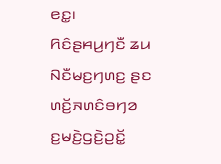ꤕꤢ꤭꤯ ꤖꤢꤨꤔꤌꤣ꤬ꤚꤢꤪ ꤘꤣ ꤡꤢꤪꤗꤢ꤬ꤚꤛꤢ꤬ ꤔꤢ ꤛꤢꤩ꤬ꤏꤛꤢꤨꤋꤚꤤ ꤢ꤬ꤗꤢꤧ꤬ꤞꤢꤧ꤬ꤑꤢꤩ꤭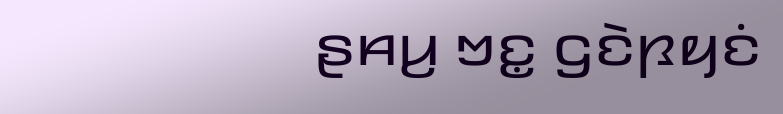ꤔꤌꤣ꤬ ꤠꤢ꤭ ꤞꤢꤧꤐꤟꤢꤦ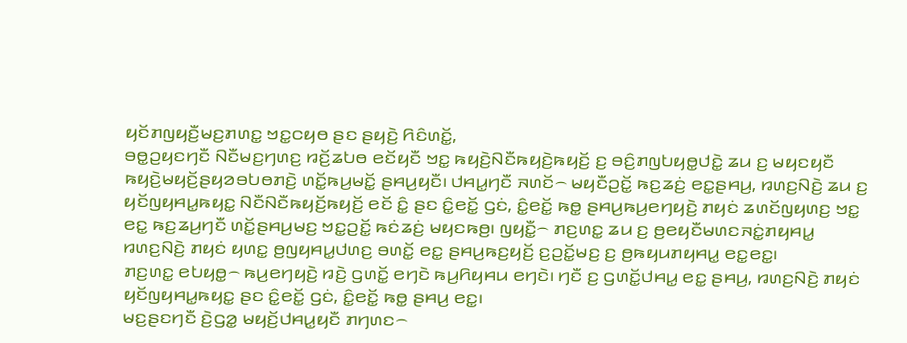ꤟꤢꤩꤊꤜꤟꤢꤪ꤬ꤗꤢ꤬ꤊꤛꤢ꤭ ꤠꤢ꤭ꤍꤟꤥ ꤔꤢ ꤔꤟꤢꤧ꤬ ꤖꤢꤨꤛꤢꤩ꤭,
ꤋꤥ꤭ꤑꤟꤢꤚꤢꤪ ꤡꤢꤪꤗꤢ꤬ꤚꤛꤢ꤬ ꤙꤢꤩ꤬ꤘꤝꤥ ꤕꤢꤩꤟꤢꤪ ꤠꤢ꤭ ꤒꤟꤢꤧ꤬ꤡꤢꤪꤒꤟꤢꤧ꤬ꤒꤟꤢꤩ꤬ ꤢ꤬ ꤋꤢꤨ꤬ꤊꤜꤝꤟꤥ꤭ꤓꤢꤧ꤭ ꤘꤣ ꤢ꤬ ꤗꤟꤢꤟꤢꤪ ꤒꤟꤢꤧ꤬ꤗꤟꤢꤩ꤬ꤔꤟꤤꤋꤝꤥꤊꤢꤧ꤬ ꤛꤢꤩ꤭ꤒꤣ꤬ꤗꤢꤩ꤭ ꤔꤌꤣ꤬ꤟꤢꤪ꤯ ꤓꤌꤣ꤭ꤚꤢꤪ ꤏꤛꤢꤩ꤮ ꤗꤟꤢꤪꤑꤢꤩ꤭ ꤒꤢ꤬ꤘꤢꤦ꤬ ꤕꤢ꤭ꤔꤌꤣ꤬, ꤙꤛꤢ꤬ꤡꤢꤧ꤬ ꤘꤣ ꤢ꤬ ꤟꤢꤩꤜꤟꤌꤣ꤭ꤒꤟꤢ꤭ ꤡꤢꤪꤡꤢꤪꤒꤟꤢꤩ꤬ꤒꤟꤢꤩ꤬ ꤕꤢꤩ ꤢꤨ꤭ ꤔꤢ ꤢꤨ꤭ꤕꤢꤩ꤭ ꤞꤢꤦ, ꤢꤨ꤭ꤕꤢꤩ꤭ ꤒꤥ꤭ ꤔꤌꤣ꤬ꤒꤣ꤬ꤕꤚꤟꤢꤧ꤬ ꤊꤟꤢꤦ ꤘꤛꤢꤩꤜꤟꤛꤢ꤬ ꤠꤢ꤭ ꤕꤢ꤭ ꤒꤢ꤬ꤘꤣ꤬ꤚꤢꤪ ꤛꤢꤩ꤭ꤔꤌꤣ꤬ꤗꤢ꤬ ꤠꤢ꤭ꤑꤢꤩ꤭ ꤒꤢꤦꤘꤢꤦ꤬ ꤗꤟꤢꤒꤥ꤬꤯ ꤜꤟꤢꤪ꤭꤮ ꤊꤢ꤬ꤛꤢ꤭ ꤘꤣ ꤢ꤬ ꤥ꤬ꤕꤟꤢꤪꤗꤛꤢꤏꤢꤦ꤭ꤊꤟꤌꤣ꤭ ꤙꤛꤢ꤬ꤡꤢꤧ꤬ ꤊꤟꤢꤦ ꤟꤛꤢ꤭ ꤥ꤬ꤜꤟꤌꤣ꤭ꤓꤛꤢ꤬ ꤋꤛꤢꤩ꤭ ꤕꤢ꤭ ꤔꤌꤣ꤬ꤒꤢ꤬ꤟꤢꤩ꤬ ꤢ꤬ꤑꤢꤩ꤭ꤗꤢ꤬ ꤢ꤬ ꤥ꤬ꤒꤟꤣꤊꤟꤌꤣ꤭ ꤕꤢ꤭ꤕꤢ꤭꤯
ꤊꤢ꤬ꤛꤢ꤭ ꤕꤝꤟꤥ꤭꤮ ꤒꤣ꤬ꤕꤚꤟꤢꤧ꤬ ꤙꤢꤧ꤬ ꤞꤛꤢꤩ꤭ ꤕꤚꤢꤧ ꤒꤣ꤬ꤖꤟꤌꤣ ꤕꤚꤢꤧ꤯ ꤚꤢꤪ ꤢ꤬ ꤞꤛꤢꤩ꤭ꤓꤌꤣ꤭ ꤕꤢ꤭ ꤔꤌꤣ꤬, ꤙꤛꤢ꤬ꤡꤢꤧ꤬ ꤊꤟꤢꤦ ꤟꤢꤩꤜꤟꤌꤣ꤭ꤒꤟꤢ꤭ ꤔꤢ ꤢꤨ꤭ꤕꤢꤩ꤭ ꤞꤢꤦ, ꤢꤨ꤭ꤕꤢꤩ꤭ ꤒꤥ꤭ ꤔꤌꤣ꤬ ꤕꤢ꤭꤯
ꤗꤢ꤬ꤔꤢꤚꤢꤪ ꤢꤧ꤬ꤞꤤ꤭ ꤗꤟꤢꤩ꤬ꤓꤌꤣ꤭ꤟꤢꤪ ꤊꤚꤛꤢ꤮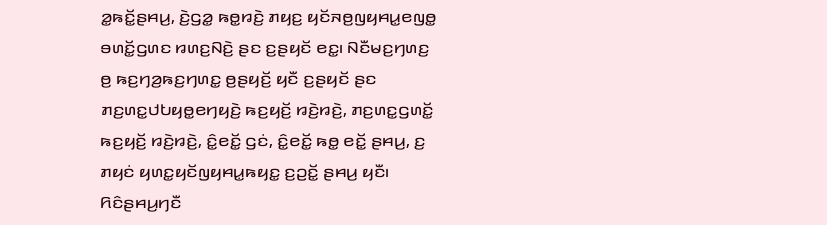ꤤ꤭ꤒꤢꤩ꤭ꤔꤌꤣ꤬, ꤢꤧ꤬ꤞꤤ꤭ ꤒꤥ꤭ꤙꤢꤧ꤬ ꤊꤟꤢ꤬ ꤟꤢꤩꤏꤥ꤬ꤜꤟꤌꤣ꤭ꤕꤜꤥ꤭ ꤋꤛꤢꤩ꤭ꤞꤛꤢ ꤙꤛꤢ꤬ꤡꤢꤧ꤬ ꤔꤢ ꤢ꤬ꤔꤟꤢꤩ ꤕꤢ꤭꤯ ꤡꤢꤪꤗꤢ꤬ꤚꤛꤢ꤬ ꤥ꤬ ꤒꤢ꤬ꤚꤤ꤬ꤒꤢ꤬ꤚꤛꤢ꤭ ꤥ꤬ꤔꤟꤢꤩ꤬ ꤟꤢꤪ ꤢ꤬ꤔꤟꤢꤩ ꤔꤢ ꤊꤢ꤬ꤛꤢ꤭ꤓꤝꤟꤥ꤭ꤕꤚꤟꤢꤧ꤬ ꤒꤢ꤬ꤟꤢꤩ꤬ ꤙꤢꤧ꤬ꤙꤢꤧ꤬, ꤊꤢ꤬ꤛꤢ꤭ꤞꤛꤢꤩ꤭ ꤒꤢ꤬ꤟꤢꤩ꤬ ꤙꤢꤧ꤬ꤙꤢꤧ꤬, ꤢꤨ꤭ꤕꤢꤩ꤭ ꤞꤢꤦ, ꤢꤨ꤭ꤕꤢꤩ꤭ ꤒꤥ꤭ ꤕꤢꤩ꤭ ꤔꤌꤣ꤬, ꤢ꤬ ꤊꤟꤢꤦ ꤟꤛꤢ꤭ꤟꤢꤩꤜꤟꤌꤣ꤭ꤒꤟꤢ꤭ ꤢ꤬ꤑꤢꤩ꤭ ꤔꤌꤣ꤬ ꤟꤢꤪ꤯
ꤖꤢꤨꤔꤌꤣ꤬ꤚꤢꤪ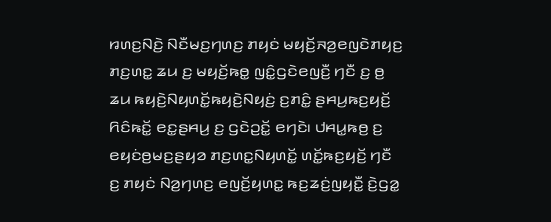ꤙꤛꤢ꤬ꤡꤢꤧ꤬ ꤡꤢꤪꤗꤢ꤬ꤚꤛꤢ꤬ ꤊꤟꤢꤦ ꤗꤟꤢꤩ꤬ꤏꤤ꤬ꤕꤜꤢꤧꤊꤟꤢ꤬ ꤊꤢ꤬ꤛꤢ꤭ ꤘꤣ ꤢ꤬ ꤗꤟꤢꤩ꤬ꤒꤥ꤭ ꤜꤢꤨ꤭ꤞꤢꤧꤕꤜꤢꤪ꤬ ꤚꤢꤪ ꤢ꤬ ꤥ꤬ ꤘꤣ ꤒꤟꤢꤧ꤬ꤡꤟꤛꤢꤩ꤭ꤒꤟꤢꤧ꤬ꤡꤟꤢꤦ꤬ ꤢ꤬ꤊꤢꤨ꤭ ꤔꤌꤣ꤬ꤒꤢ꤬ꤟꤢꤩ꤬ ꤖꤢꤨꤒꤢꤩ꤭ ꤕꤢ꤭ꤔꤌꤣ꤬ ꤢ꤬ ꤞꤢꤧꤑꤢꤩ꤭ ꤕꤚꤢꤧ꤯ ꤓꤌꤣ꤭ꤒꤥ꤬ ꤢ꤬ ꤕꤟꤢꤦꤥ꤬ꤗꤢ꤬ꤔꤟꤤ ꤊꤢ꤬ꤛꤢ꤭ꤡꤟꤛꤢꤩ꤭ ꤛꤢꤩ꤭ꤒꤢ꤬ꤟꤢꤩ꤬ ꤚꤢꤪ ꤢ꤬ ꤊꤟꤢꤦ ꤡꤤ꤬ꤚꤛꤢ꤬ ꤕꤜꤢꤩ꤬ꤟꤛꤢ꤭ ꤒꤢ꤬ꤘꤢꤦ꤬ꤜꤟꤢꤪ꤭ ꤢꤧ꤬ꤞꤤ꤭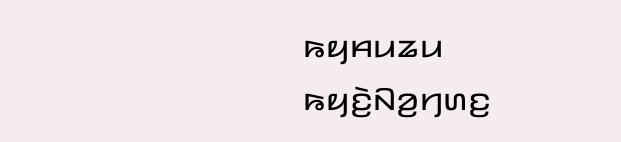ꤒꤟꤌꤣꤘꤣ ꤒꤟꤢꤧ꤬ꤡꤤ꤬ꤚꤛꤢ꤬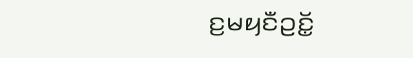ꤢ꤬ꤗꤟꤢꤪꤑꤢꤩ꤭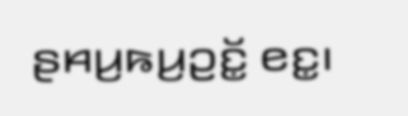ꤔꤌꤣ꤬ꤒꤣ꤬ꤑꤢꤩ꤭ ꤕꤢ꤭꤯